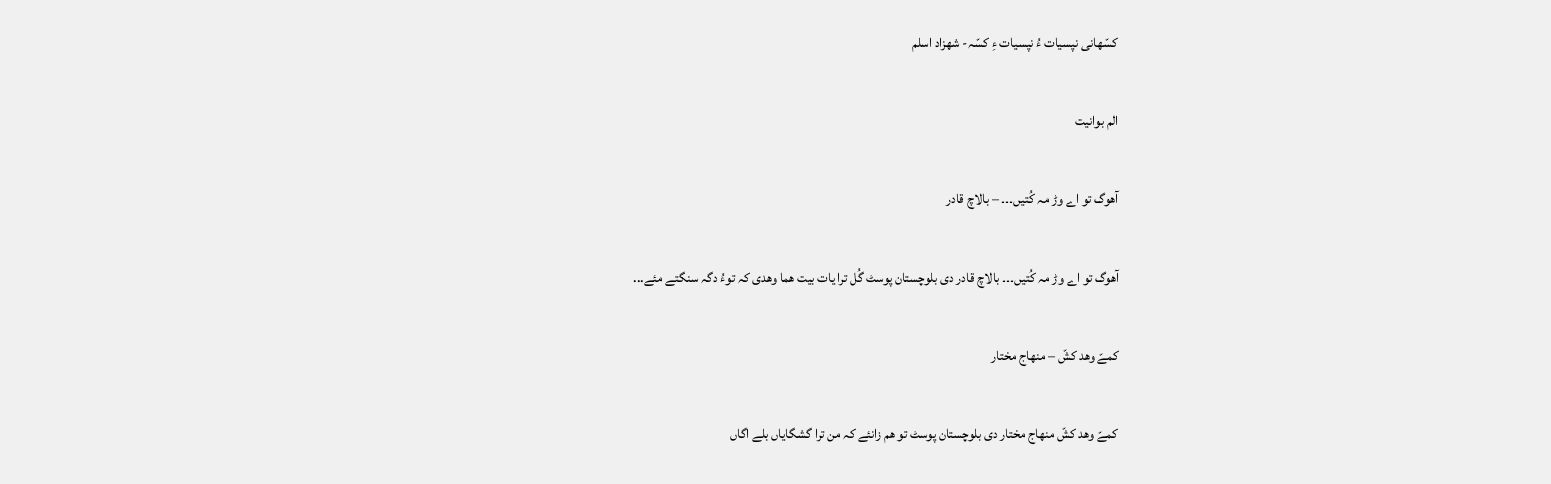کسّھانی نپسیات ءُ نپسیات ءِ کسّہ- شھزاد اسلم

الم بوانیت

آھوگ تو اے وڑ مہ کُتیں۔۔۔ – بالاچ قادر

آھوگ تو اے وڑ مہ کُتیں۔۔۔ بالاچ قادر دی بلوچستان پوسٹ گُل ترا یات بیت ھما وھدی کہ توءُ دگہ سنگتے مئے...

کمےّ وھد کشّ – منھاج مختار

کمےّ وھد کشّ منھاج مختار دی بلوچستان پوسٹ تو ھم زانئے کہ من ترا گشگایاں بلے اگاں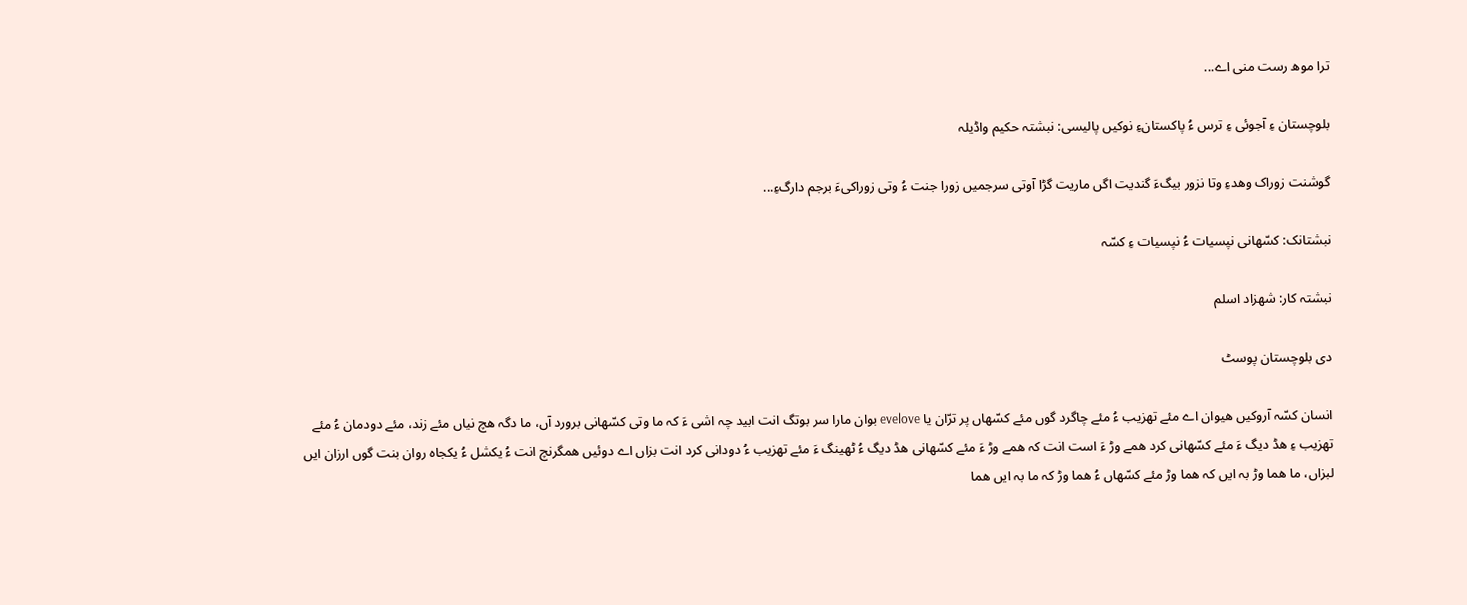ترا موھ رست منی اے...

بلوچستان ءِ آجوئی ءِ ترس ءُ پاکستانءِ نوکیں پالیسی: نبشتہ حکیم واڈیلہ

گوشنت زوراک وھدءِ وتا نزور بیگءَ گندیت اگں ماریت گڑا آوتی سرجمیں زورا جنت ءُ وتی زوراکیءَ برجم دارگءِ...

نبشتانک: کسّھانی نپسیات ءُ نپسیات ءِ کسّہ

نبشتہ کار: شھزاد اسلم

دی بلوچستان پوسٹ

انسان کسّہ آروکیں ھیوان اے مئے تھزیب ءُ مئے چاگرد گوں مئے کسّھاں پر ترّان یا evelove بوان مارا سر بوتگ انت ابید چہ اشی ءَ کہ ما وتی کسّھانی برورد آں، ما دگہ ھچ نیاں مئے زند، مئے دودمان ءُ مئے تھزیب ءِ ھڈ دیگ ءَ مئے کسّھانی کرد ھمے وڑ ءَ است انت کہ ھمے وڑ ءَ مئے کسّھانی ھڈ دیگ ءُ ٹھینگ ءَ مئے تھزیب ءُ دودانی کرد انت بزاں اے دوئیں ھمگرنچ انت ءُ یکشل ءُ یکجاہ روان بنت گوں ارزان ایں لبزاں، ما ھما وڑ بہ ایں کہ ھما وڑ مئے کسّھاں ءُ ھما وڑ کہ ما بہ ایں ھما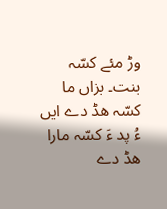وڑ مئے کسّہ بنت۔ بزاں ما کسّہ ھڈ دے ایں ءُ پد ءَ کسّہ مارا ھڈ دے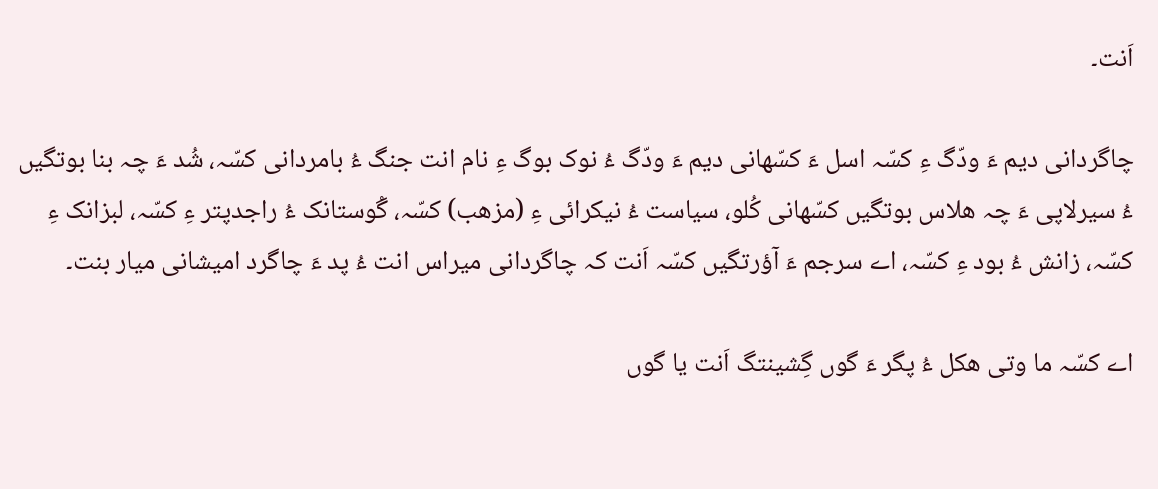اَنت۔

چاگردانی دیم ءَ ودّگ ءِ کسّہ اسل ءَ کسّھانی دیم ءَ ودّگ ءُ نوک بوگ ءِ نام انت جنگ ءُ بامردانی کسّہ، شُد ءَ چہ بنا بوتگیں ءُ سیرلاپی ءَ چہ ھلاس بوتگیں کسّھانی کُلو، سیاست ءُ نیکرائی ءِ (مزھب) کسّہ، گْوستانک ءُ راجدپتر ءِ کسّہ، لبزانک ءِ کسّہ، زانش ءُ بود ءِ کسّہ، اے سرجم ءَ آؤرتگیں کسّہ اَنت کہ چاگردانی میراس انت ءُ پد ءَ چاگرد امیشانی میار بنت۔

اے کسّہ ما وتی ھکل ءُ پگر ءَ گوں گِشینتگ اَنت یا گوں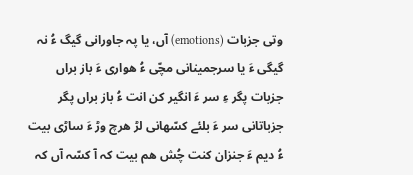وتی جزبات (emotions) آں، یا پہ جاورانی گیگ ءُ نہ گیگی ءَ یا سرجمینانی مچّی ءُ ھواری ءَ باز براں جزبات پگر ءِ سر ءَ انگیر کن انت ءُ باز براں پگر جزباتانی سر ءَ بلئے کسّھانی لڑ ھرچ وڑ ءَ ساڑی بیت ءُ دیم ءَ جنزان کنت چُش ھم بیت کہ آ کسّہ آں کہ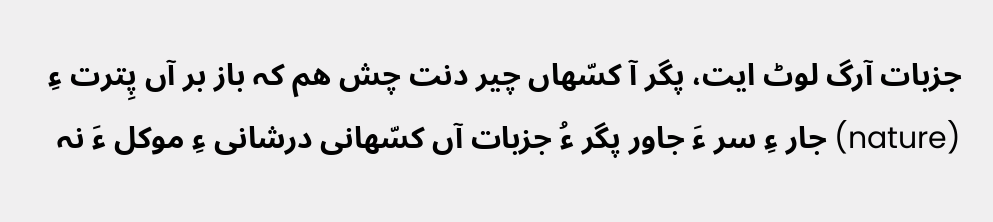جزبات آرگ لوٹ ایت، پگر آ کسّھاں چیر دنت چش ھم کہ باز بر آں پِترت ءِ (nature) جار ءِ سر ءَ جاور پگر ءُ جزبات آں کسّھانی درشانی ءِ موکل ءَ نہ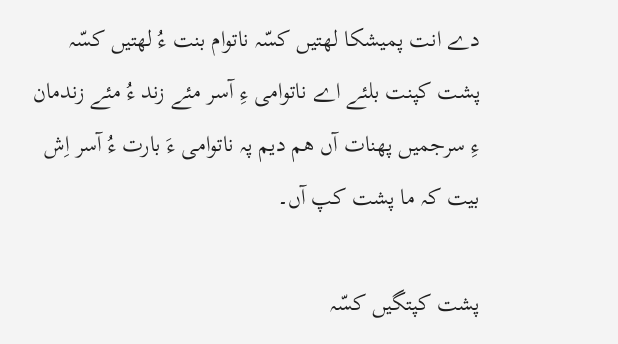دے انت پمیشکا لھتیں کسّہ ناتوام بنت ءُ لھتیں کسّہ پشت کپنت بلئے اے ناتوامی ءِ آسر مئے زند ءُ مئے زندمان ءِ سرجمیں پھنات آں ھم دیم پہ ناتوامی ءَ بارت ءُ آسر اِش بیت کہ ما پشت کپ آں۔

پشت کپتگیں کسّہ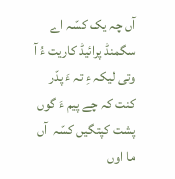آں چہ یک کسّہ اے سگمنڈ پرائیڈ کاریت ءُ آ وتی لیکہ ءِ تہ ءَ پدّر کنت کہ چے پیم ءَ گوں پشت کپتگیں کسّہ  آں ما اوں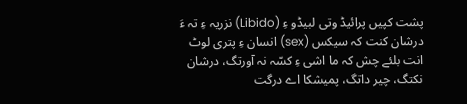پشت کپیں پرائیڈ وتی لبیڈو ءِ (Libido) نزریہ ءِ تہ ءَ درشان کنت کہ سیکس (sex) انسان ءِ پتری لوٹ انت بلئے چش کہ ما اشی ءِ کسّہ نہ آورتگ، درشان نکتگ، چیر داتگ، پمیشکا اے درگت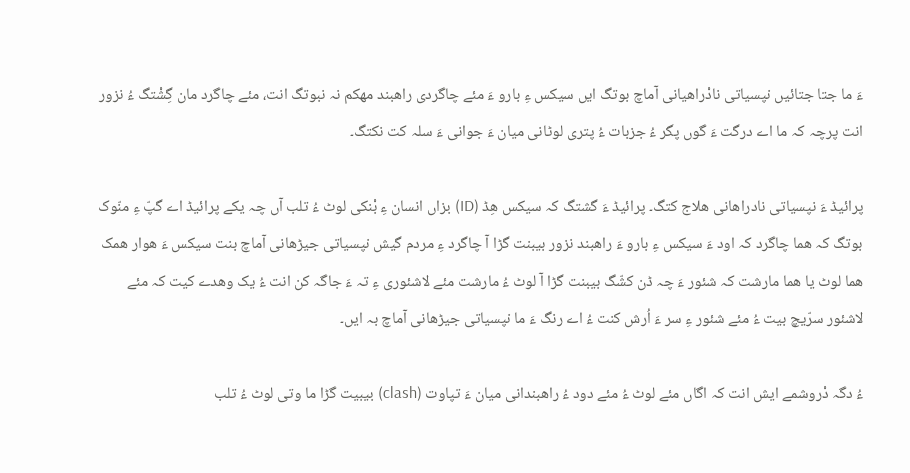ءَ ما جتا جتائیں نپسیاتی نادْراھیانی آماچ بوتگ ایں سیکس ءِ بارو ءَ مئے چاگردی راھبند مھکم نہ نبوتگ انت، مئے چاگرد مان گِشْتگ ءُ نزور انت پرچہ کہ ما اے درگت ءَ گوں پگر ءُ جزبات ءُ پتری لوٹانی میان ءَ جوانی ءَ سلہ کت نکتگ۔

پرائیڈ ءَ نپسیاتی نادراھانی ھلاج کتگ۔ پرائیڈ ءَ گشتگ کہ سیکس ھِڈ (ID) بزاں انسان ءِ بْنکی لوٹ ءُ تلب آں چہ یکے پرائیڈ اے گپّ ءِ منّوک بوتگ کہ ھما چاگرد کہ اود ءَ سیکس ءِ بارو ءَ راھبند نزور بیبنت گڑا آ چاگرد ءِ مردم گیش نپسیاتی جیڑھانی آماچ بنت سیکس ءَ ھوار ھمک ھما لوٹ یا ھما مارشت کہ شئور ءَ چہ ڈن کشّگ بیبنت گڑا آ لوٹ ءُ مارشت مئے لاشئوری ءِ تہ ءَ جاگہ کن انت ءُ یک وھدے کیت کہ مئے لاشئور سرّیچ بیت ءُ مئے شئور ءِ سر ءَ اُرش کنت ءُ اے رنگ ءَ ما نپسیاتی جیڑھانی آماچ بہ ایں۔

ءُ دگہ دْروشمے ایش انت کہ اگاں مئے لوٹ ءُ مئے دود ءُ راھبندانی میان ءَ تپاوت (clash) بیبیت گڑا ما وتی لوٹ ءُ تلب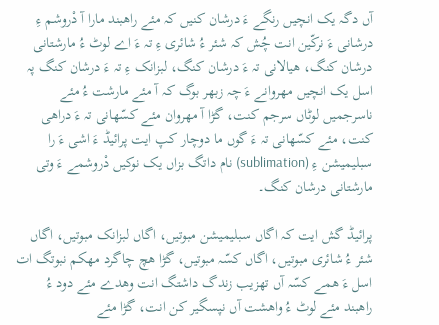آں دگہ یک انچیں رنگے ءَ درشان کنیں کہ مئے راھبند مارا آ دْروشم ءِ درشانی ءَ نرکّین انت چُش کہ شئر ءُ شائری ءِ تہ ءَ اے لوٹ ءُ مارشتانی درشان کنگ، ھیالانی تہ ءَ درشان کنگ، لبزانک ءِ تہ ءَ درشان کنگ پہ اسل یک انچیں مھروانے ءَ چہ زبھر بوگ کہ آ مئے مارشت ءُ مئے ناسرجمیں لوٹاں سرجم کنت، گڑا آ مھروان مئے کسّھانی تہ ءَ دراھی کنت، مئے کسّھانی تہ ءَ گوں ما دوچار کپ ایت پرائیڈ ءَ اشی ءَ را سبلیمیشن ءِ (sublimation) نام داتگ بزاں یک نوکیں دْروشمے ءَ وتی مارشتانی درشان کنگ۔

پرائیڈ گش ایت کہ اگاں سبلیمیشن مبوتیں، اگاں لبزانک مبوتیں، اگاں شئر ءُ شائری مبوتیں، اگاں کسّہ مبوتیں، گڑا ھچ چاگرد مھکم نبوتگ ات اسل ءَ ھمے کسّہ آں تھزیب زندگ داشتگ انت وھدے مئے دود ءُ راھبند مئے لوٹ ءُ واھشت آں نپسگیر کن انت، گڑا مئے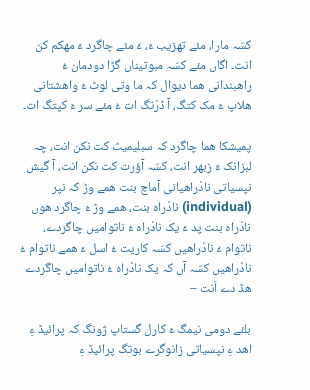کسّہ مارا، مئے تھزیب ءَ، ءُ مئے چاگرد ءَ مھکم کن انت۔ اگاں مئے کسّہ مبوتیناں گڑا دودمان ءُ راھبندانی ھما دیوال کہ ما وتی لوٹ ءُ واھشتانی ھلاپ ءَ مک کتگ، آ ڈرْتگ ات ءُ مئے سر ءَ کپتگ ات۔

پمیشکا ھما چاگرد کہ سبلیمیٹ کت نکن انت، چہ لبزانک ءَ زبھر انت، کسّہ آؤرت کت نکن انت، آ گیش نپسیاتی نادْراھیانی آماچ بنت ھمے وڑ کہ نپر (individual) نادْراہ بنت، ھمے وڑ ءَ چاگرد ھوں نادْراہ بنت پد ءَ یک نادْراہ ءُ ناتوامیں چاگردے، ناتوام ءُ نادْراھیں کسّہ کاریت ءُ اسل ءَ ھمے ناتوام ءُ نادْراھیں کسّہ آں کہ یک نادْراہ ءُ ناتوامیں چاگردے ھڈ دے اَنت –

بلئے دومی نیمگ ءَ کارل گستاپ ژونگ کہ پرائیڈ ءِ اھد ءِ نپسیاتی زانوگرے بوتگ پرائیڈ ءِ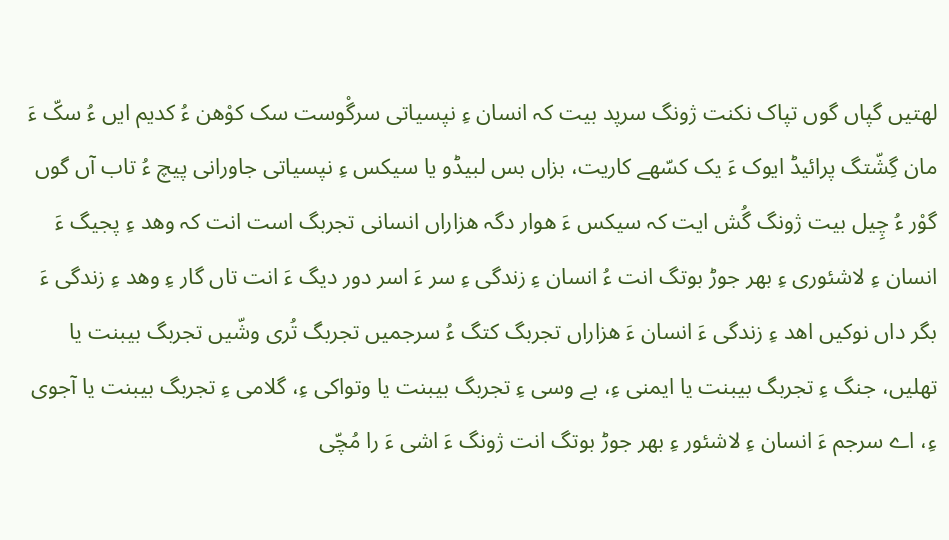لھتیں گپاں گوں تپاک نکنت ژونگ سرپد بیت کہ انسان ءِ نپسیاتی سرگْوست سک کوْھن ءُ کدیم ایں ءُ سکّ ءَ مان گِشّتگ پرائیڈ ایوک ءَ یک کسّھے کاریت، بزاں بس لبیڈو یا سیکس ءِ نپسیاتی جاورانی پیچ ءُ تاب آں گوں گوْر ءُ چِیل بیت ژونگ گُش ایت کہ سیکس ءَ ھوار دگہ ھزاراں انسانی تجربگ است انت کہ وھد ءِ پجیگ ءَ انسان ءِ لاشئوری ءِ بھر جوڑ بوتگ انت ءُ انسان ءِ زندگی ءِ سر ءَ اسر دور دیگ ءَ انت تاں گار ءِ وھد ءِ زندگی ءَ بگر داں نوکیں اھد ءِ زندگی ءَ انسان ءَ ھزاراں تجربگ کتگ ءُ سرجمیں تجربگ تُری وشّیں تجربگ بیبنت یا تھلیں، جنگ ءِ تجربگ بیبنت یا ایمنی ءِ، بے وسی ءِ تجربگ بیبنت یا وتواکی ءِ، گلامی ءِ تجربگ بیبنت یا آجوی ءِ، اے سرجم ءَ انسان ءِ لاشئور ءِ بھر جوڑ بوتگ انت ژونگ ءَ اشی ءَ را مُچّی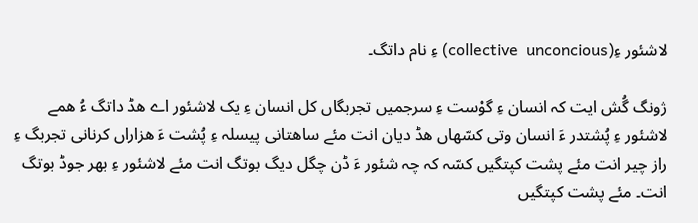لاشئور ءِ(collective  unconcious) ءِ نام داتگ۔

ژونگ گُش ایت کہ انسان ءِ گوْست ءِ سرجمیں تجربگاں کل انسان ءِ یک لاشئور اے ھڈ داتگ ءُ ھمے لاشئور ءِ پُشتدر ءَ انسان وتی کسّھاں ھڈ دیان انت مئے ساھتانی پیسلہ ءِ پُشت ءَ ھزاراں کرنانی تجربگ ءِ راز چیر انت مئے پشت کپتگیں کسّہ کہ چہ شئور ءَ ڈن چگل دیگ بوتگ انت مئے لاشئور ءِ بھر جوڈ بوتگ انت۔ مئے پشت کپتگیں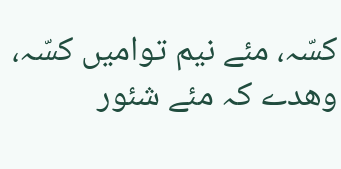کسّہ، مئے نیم توامیں کسّہ، وھدے کہ مئے شئور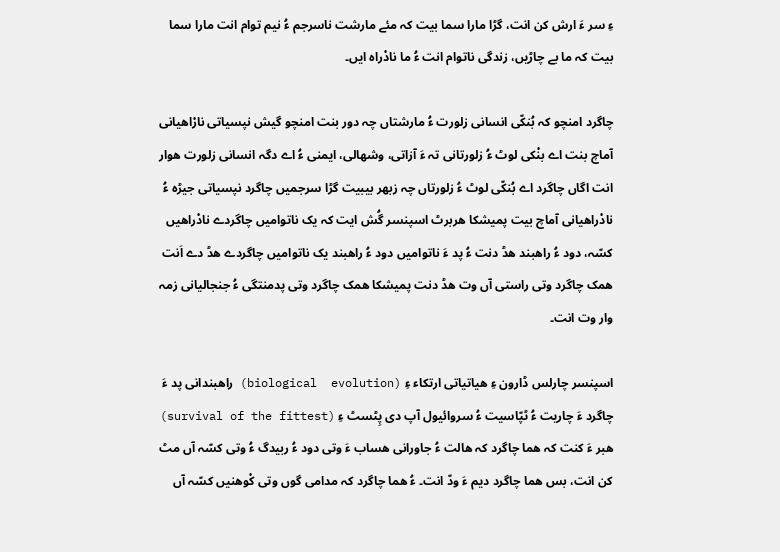ءِ سر ءَ ارش کن انت، گڑا مارا سما بیت کہ مئے مارشت ناسرجم ءُ نیم توام انت مارا سما بیت کہ ما بے چاڑیں، زندگی ناتوام انت ءُ ما نادْراہ ایں۔

چاگرد امنچو کہ بُنکّی انسانی زلورت ءُ مارشتاں چہ دور بنت امنچو گیش نپسیاتی نارْاھیانی آماچ بنت اے بنْکی لوٹ ءُ زلورتانی تہ ءَ آزاتی، وشھالی، ایمنی ءُ اے دگہ انسانی زلورت ھوار انت اگاں چاگرد اے بُنکّی لوٹ ءُ زلورتاں چہ زبھر بیبیت گڑا سرجمیں چاگرد نپسیاتی جیڑہ ءُ نادْراھیانی آماچ بیت پمیشکا ھربرٹ اسپنسر گُش ایت کہ یک ناتوامیں چاگردے نادْراھیں کسّہ، دود ءُ راھبند ھڈ دنت ءُ پد ءَ ناتوامیں دود ءُ راھبند یک ناتوامیں چاگردے ھڈ دے اَنت ھمک چاگرد وتی راستی آں وت ھڈ دنت پمیشکا ھمک چاگرد وتی پدمنتگی ءُ جنجالیانی زمہ وار وت انت۔

اسپنسر چارلس ڈارون ءِ ھیاتیاتی ارتکاء ءِ (biological  evolution) راھبندانی پد ءَ چاگرد ءَ چاریت ءُ ٹپّاسیت ءُ سروائیول آپ دی پِٹسٹ ءِ (survival of the fittest) ھبر ءَ کنت کہ ھما چاگرد کہ ھالت ءُ جاورانی ھساب ءَ وتی دود ءُ ربیدگ ءُ وتی کسّہ آں مٹ کن انت، بس ھما چاگرد دیم ءَ ودّ انت۔ ءُ ھما چاگرد کہ مدامی گوں وتی کْوھنیں کسّہ آں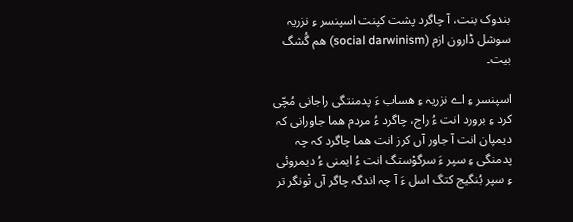بندوک بنت، آ چاگرد پشت کپنت اسپنسر ءِ نزریہ سوشل ڈارون ازم (social darwinism) ھم گُشگ بیت۔

اسپنسر ءِ اے نزریہ ءِ ھساب ءَ پدمنتگی راجانی مُچّی کرد ءِ برورد انت ءُ راج، چاگرد ءُ مردم ھما جاورانی کہ دیمپان انت آ جاور آں کرز انت ھما چاگرد کہ چہ پدمنگی ءِ سپر ءَ سرگوْستگ انت ءُ ایمنی ءُ دیمروئی ءِ سپر بُنگیج کتگ اسل ءَ آ چہ اندگہ چاگر آں تْونگر تر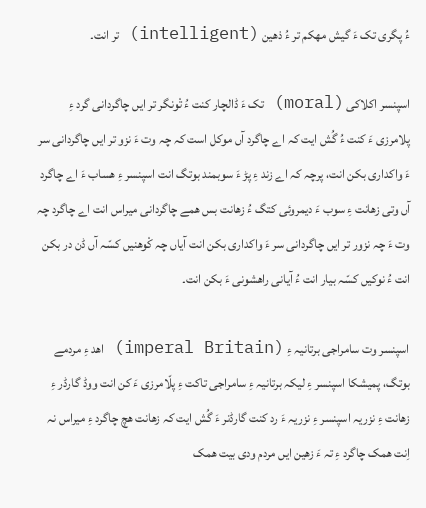ءُ پگری تک ءَ گیش مھکم تر ءُ ذھین (intelligent) تر انت۔

اسپنسر اکلاکی (moral) تک ءَ ڈالچار کنت ءُ تْونگر تر ایں چاگردانی گرد ءِ پلامرزی ءَ کنت ءُ گُش ایت کہ اے چاگرد آں موکل است کہ چہ وت ءَ نزو تر ایں چاگردانی سر ءَ واکداری بکن انت، پرچہ کہ اے زند ءِ پڑ ءَ سوبمند بوتگ انت اسپنسر ءِ ھساب ءَ اے چاگرد آں وتی زھانت ءِ سوب ءَ دیمروئی کتگ ءُ زھانت بس ھمے چاگردانی میراس انت اے چاگرد چہ وت ءَ چہ نزور تر ایں چاگردانی سر ءَ واکداری بکن انت آیاں چہ کْوھنیں کسّہ آں ڈن در بکن انت ءُ نوکیں کسّہ بیار انت ءُ آیانی راھشونی ءَ بکن انت۔

اسپنسر وت سامراجی برتانیہ ءِ (imperal Britain) اھد ءِ مردمے بوتگ، پمیشکا اسپنسر ءِ لیکہ برتانیہ ءِ سامراجی تاکت ءِ پلّامرزی ءَ کن انت ووڈ گارڈر ءِ زھانت ءِ نزریہ اسپنسر ءِ نزریہ ءَ رد کنت گارڈنر ءَ گُش ایت کہ زھانت ھچ چاگرد ءِ میراس نہ اِنت ھمک چاگرد ءِ تہ ءَ زھین ایں مردم ودی بیت ھمک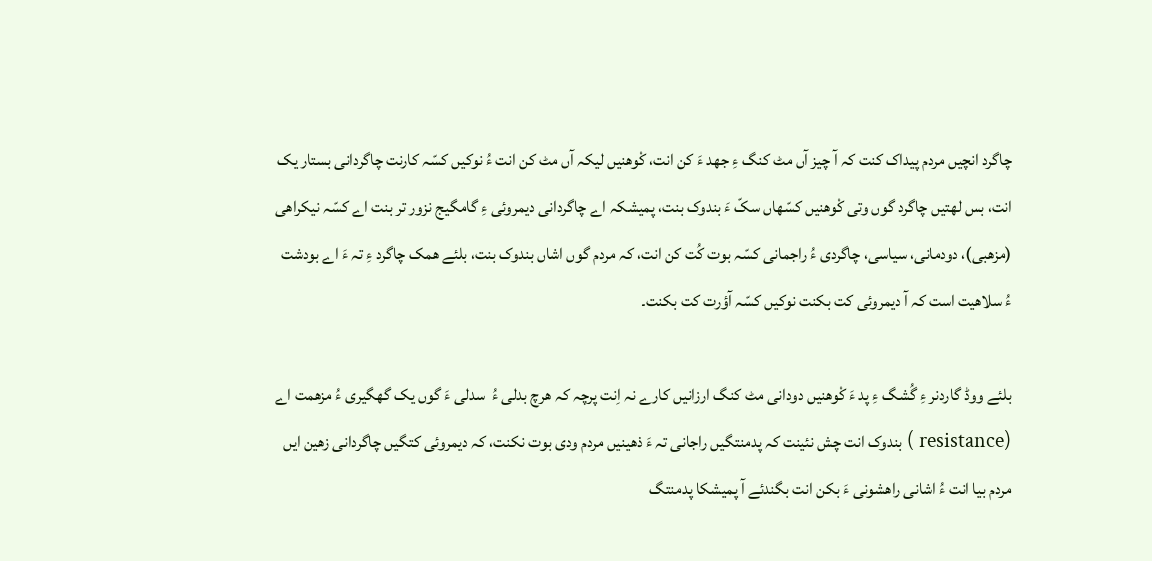چاگرد انچیں مردم پیداک کنت کہ آ چیز آں مٹ کنگ ءِ جھد ءَ کن انت، کْوھنیں لیکہ آں مٹ کن انت ءُ نوکیں کسّہ کارنت چاگردانی بستار یک انت، بس لھتیں چاگرد گوں وتی کْوھنیں کسّھاں سکّ ءَ بندوک بنت، پمیشکہ اے چاگردانی دیمروئی ءِ گامگیج نزور تر بنت اے کسّہ نیکراھی (مزھبی)، دودمانی، سیاسی، چاگردی ءُ راجمانی کسّہ بوت کُت کن انت، کہ مردم گوں اشاں بندوک بنت، بلئے ھمک چاگرد ءِ تہ ءَ اے بودشت ءُ سلاھیت است کہ آ دیمروئی کت بکنت نوکیں کسّہ آؤرت کت بکنت۔

بلئے ووڈ گاردنر ءِ گُشگ ءِ پد ءَ کْوھنیں دودانی مٹ کنگ ارزانیں کارے نہ اِنت پرچہ کہ ھرچ بدلی ءُ  سدلی ءَ گوں یک گھگیری ءُ مزھمت اے (resistance ) بندوک انت چش نئینت کہ پدمنتگیں راجانی تہ ءَ ذھینیں مردم ودی بوت نکنت، کہ دیمروئی کتگیں چاگردانی زھین ایں مردم بیا انت ءُ اشانی راھشونی ءَ بکن انت بگندئے آ پمیشکا پدمنتگ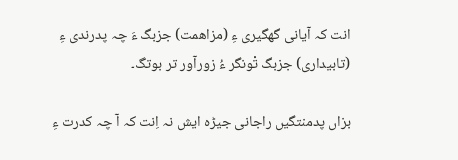انت کہ آیانی گھگیری ءِ (مزاھمت) جزبگ ءَ چہ پدرندی ءِ (تابیداری) جزبگ تْونگر ءُ زورآور تر بوتگ۔

بزاں پدمنتگیں راجانی جیڑہ ایش نہ اِنت کہ آ چہ کدرت ءِ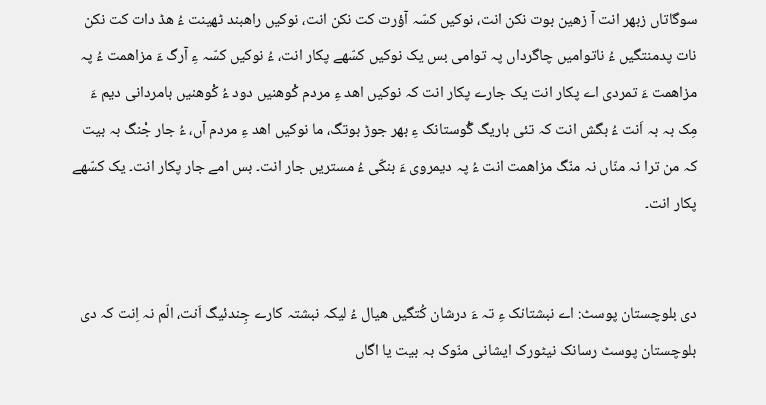سوگاتاں زبھر انت آ زھین بوت نکن انت، نوکیں کسّہ آؤرت کت نکن انت، نوکیں راھبند ٹھینت ءُ ھڈ دات کت نکن نات پدمنتگیں ءُ ناتوامیں چاگرداں پہ توامی بس یک نوکیں کسّھے پکار انت، ءُ نوکیں کسّہ ءِ آرگ ءَ مزاھمت ءُ پہ مزاھمت ءَ تمردی اے پکار انت یک جارے پکار انت کہ نوکیں اھد ءِ مردم کْوھنیں دود ءُ کْوھنیں بامردانی دیم ءَ مِک بہ بہ اَنت ءُ بگش انت کہ تئی باریگ گْوستانک ءِ بھر جوڑ بوتگ، ما نوکیں اھد ءِ مردم آں، ءُ جار جْنگ بہ بیت کہ من ترا نہ منّاں نہ منّگ مزاھمت انت ءُ پہ دیمروی ءَ بنکّی ءُ مستریں جار انت۔ بس امے جار پکار انت۔ یک کسّھے پکار انت۔


دی بلوچستان پوسٹ: اے نبشتانک ءِ تہ ءَ درشان کُتگیں ھیال ءُ لیکہ نبشتہ کارے جِندئیگ اَنت، الّم نہ اِنت کہ دی بلوچستان پوسٹ رسانک نیٹورک ایشانی منّوک بہ بیت یا اگاں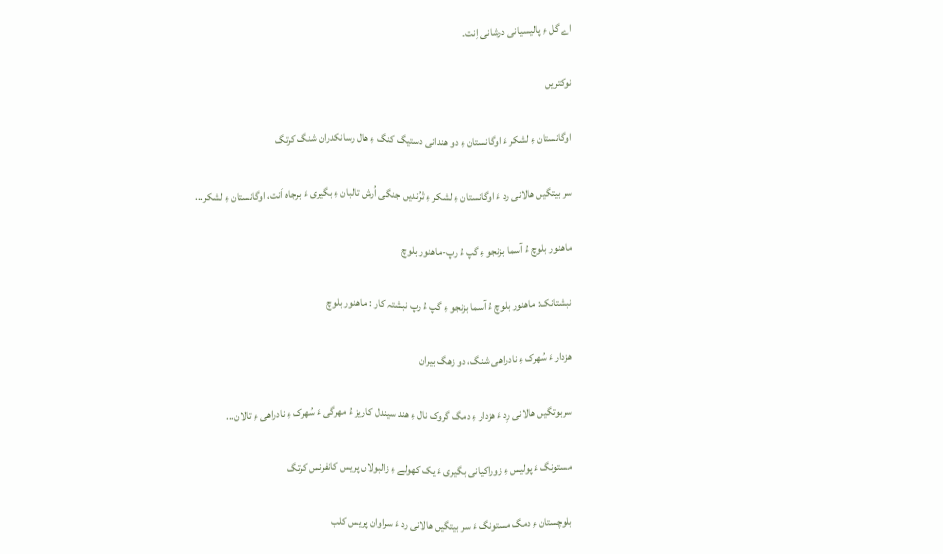اے گل ءِ پالیسیانی درشانی اِنت۔

نوکتریں

اوگانستان ءِ لشکر ءَ اوگانستان ءِ دو ھندانی دستیگ کنگ ءِ ھال رسانکدران شنگ کرتگ

سر بیتگیں ھالانی رد ءَ اوگانستان ءِ لشکر ءِ تْرُندیں جنگی اُرش تالبان ءِ بگیری ءَ برجاہ اَنت، اوگانستان ءِ لشکر...

ماھنور بلوچ ءُ آسما بزنجو ءِ گپ ءُ رپ-ماھنور بلوچ

نبشتانک: ماھنور بلوچ ءُ آسما بزنجو ءِ گپ ءُ رپ نبشتہ کار : ماھنور بلوچ

ھزدار ءَ سُھرک ءِ نادراھی شنگ، دو زھگ بیران

سربوتگیں ھالانی رِد ءَ ھزدار ءِ دمگ گروک نال ءِ ھند سیندل کاریز ءُ مھرگی ءَ سُھرک ءِ نادراھی ءِ تالان...

مستونگ ءَ پولیس ءِ زوراکیانی بگیری ءَ یک کھولے ءِ زالبولاں پریس کانفرنس کرتگ

بلوچستان ءِ دمگ مستونگ ءَ سر بیتگیں ھالانی رد ءَ سراوان پریس کلب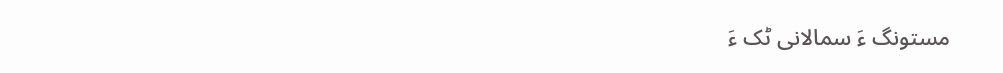مستونگ ءَ سمالانی ٹک ءَ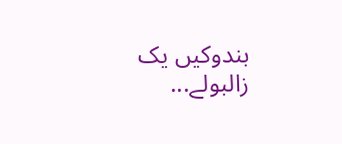بندوکیں یک زالبولے...